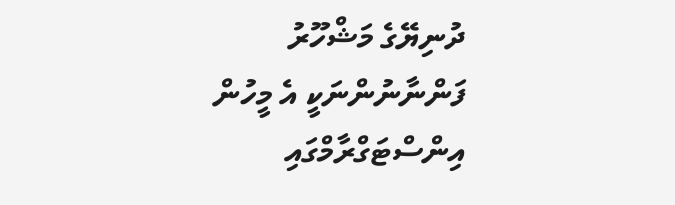ދުނިޔޭގެ މަޝްހޫރު ފަންނާނުންނަކީ އެ މީހުން އިންސްޓަގްރާމްގައި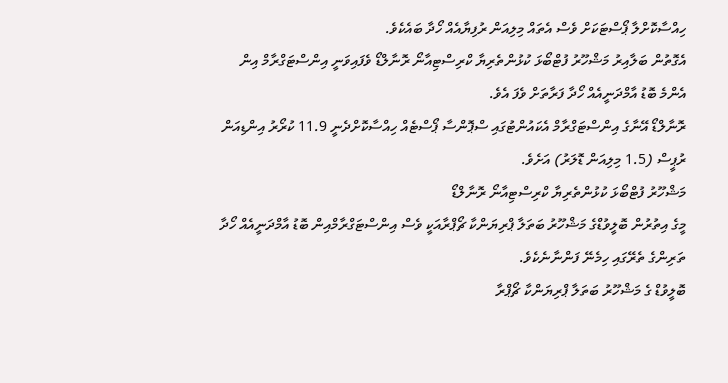ހިއްސާކޮށްލާ ޕޯސްޓަކަށް ވެސް އެތައް މިލިއަން ރުފިޔާއެއް ހޯދާ ބައެކެވެ.
އެގޮތުން ބަލާއިރު މަޝްހޫރު ފުޓްބޯޅަ ކުޅުންތެރިޔާ ކްރިސްޓިއާނޯ ރޮނާލްޑޯ ވެފައިވަނީ އިންސްޓަގްރާމް އިން އެންމެ ބޮޑު އާމްދަނީއެއް ހޯދާ ފަރާތަށް ވެފަ އެވެ.
ރޮނާލްޑޯ އޭނާގެ އިންސްޓަގްރާމް އެކައުންޓުގައި ސްޕޮންސާ ޕޯސްޓެއް ހިއްސާކޮށްދެނީ 11.9 ކުރޯރު އިންޑިއަން ރުޕީސް (1.5 މިލިއަން ޑޮލަރު) އަށެވެ.
މަޝްހޫރު ފުޓްބޯޅަ ކުޅުންތެރިޔާ ކްރިސްޓިއާނޯ ރޮނާލްޑޯ
މީގެ އިތުރުން ބޮލީވުޑްގެ މަޝްހޫރު ބަތަލާ ޕްރިޔަންކާ ޗޯޕްރާއަކީ ވެސް އިންސްޓަގްރާމްއިން ބޮޑު އާމްދަނީއެއް ހޯދާ ތަރިންގެ ތެރޭގައި ހިމެނޭ ފަންނާނެކެވެ.
ބޮލީވުޑް ގެ މަޝްހޫރު ބަތަލާ ޕްރިޔަންކާ ޗޯޕްރާ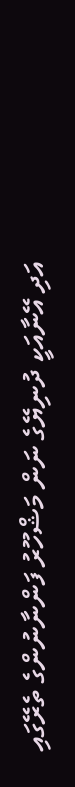އަދި އޭނާއަކީ ދުނިޔޭގެ ނަން މަޝްހޫރު ފަންނާނުންގެ ތެރޭގައި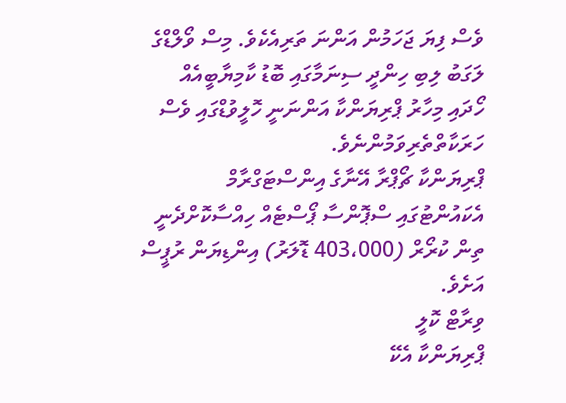ވެސް ފިޔަ ޖަހަމުން އަންނަ ތަރިއެކެވެ. މިސް ވޯލްޑްގެ ލަގަބު ލިބި ހިންދީ ސިނަމާގައި ބޮޑު ކާމިޔާބީއެއް ހޯދައި މިހާރު ޕްރިޔަންކާ އަންނަނީ ހޮލީވުޑްގައި ވެސް ހަރަކާތްތެރިވަމުންނެވެ.
ޕްރިޔަންކާ ޗޯޕްރާ އޭނާގެ އިންސްޓަގްރާމް އެކައުންޓުގައި ސްޕޮންސާ ޕޯސްޓެއް ހިއްސާކޮށްދެނީ ތިން ކުރޯރް (403،000 ޑޮލަރު) އިންޑިޔަން ރުޕީސް އަށެވެ.
ވިރާޓް ކޮލީ
ޕްރިޔަންކާ އެކޭ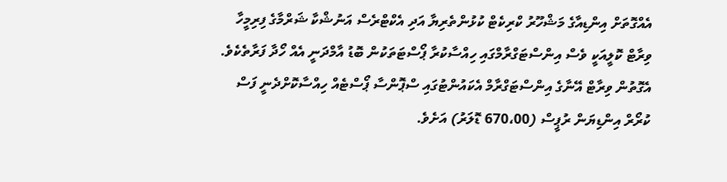އެއްގޮތަށް އިންޑިއާގެ މަޝްހޫރު ކްރިކެޓް ކުޅުންތެރިޔާ އަދި އެކްޓްރެސް އަނުޝްކާ ޝަރްމާގެ ފިރިމީހާ ވިރާޓް ކޮލީއަކީ ވެސް އިންސްޓަގްރާމްގައި ހިއްސާކުރާ ޕޯސްޓަތަކުން ބޮޑު އާމްދަނީ އެއް ހޯދާ ފަރާތެކެވެ.
އެގޮތުން ވިރާޓް އޭނާގެ އިންސްޓަގްރާމް އެކައުންޓުގައި ސްޕޮންސާ ޕޯސްޓެއް ހިއްސާކޮށްދެނީ ފަސް ކުރޯރް އިންޑިޔަން ރުޕީސް (670،00 ޑޮލަރު) އަށެވެ.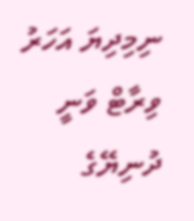ނިމިދިޔަ އަހަރު ވިރާޓް ވަނީ ދުނިޔޭގެ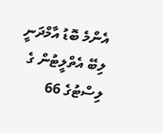އެންމެ ބޮޑު އާމްދަނީ ލިބޭ އެތްލީޓުން ގެ ލިސްޓުގެ 66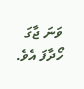ވަނަ ޖާގަ ހޯދާފަ އެވެ.